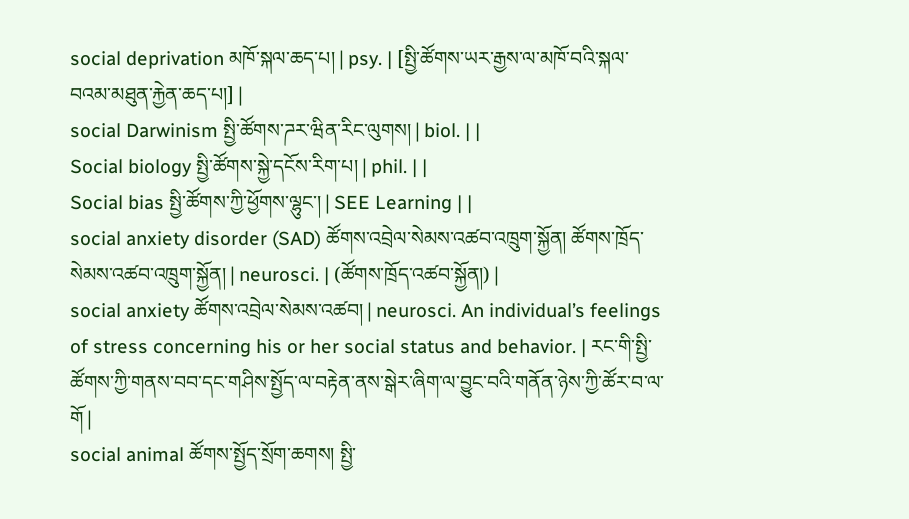social deprivation མཁོ་སྐལ་ཆད་པ། | psy. | [སྤྱི་ཚོགས་ཡར་རྒྱས་ལ་མཁོ་བའི་སྐལ་བའམ་མཐུན་རྐྱེན་ཆད་པ།] |
social Darwinism སྤྱི་ཚོགས་ཌར་ཝིན་རིང་ལུགས། | biol. | |
Social biology སྤྱི་ཚོགས་སྐྱེ་དངོས་རིག་པ། | phil. | |
Social bias སྤྱི་ཚོགས་ཀྱི་ཕྱོགས་ལྷུང་། | SEE Learning | |
social anxiety disorder (SAD) ཚོགས་འབྲེལ་སེམས་འཚབ་འཁྲུག་སྐྱོན། ཚོགས་ཁྲོད་སེམས་འཚབ་འཁྲུག་སྐྱོན། | neurosci. | (ཚོགས་ཁྲོད་འཚབ་སྐྱོན།) |
social anxiety ཚོགས་འབྲེལ་སེམས་འཚབ། | neurosci. An individual’s feelings of stress concerning his or her social status and behavior. | རང་གི་སྤྱི་ཚོགས་ཀྱི་གནས་བབ་དང་གཤིས་སྤྱོད་ལ་བརྟེན་ནས་སྒེར་ཞིག་ལ་བྱུང་བའི་གནོན་ཉེས་ཀྱི་ཚོར་བ་ལ་གོ |
social animal ཚོགས་སྤྱོད་སྲོག་ཆགས། སྤྱི་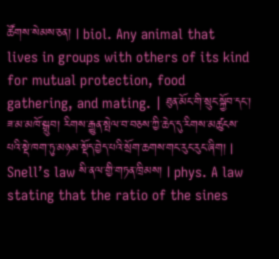ཚོགས་སེམས་ཅན། | biol. Any animal that lives in groups with others of its kind for mutual protection, food gathering, and mating. | ཐུན་མོང་གི་སྲུང་སྐྱོབ་དང་། ཟ་མ་མཁོ་སྒྲུབ། རིགས་རྒྱུན་སྤེལ་བ་བཅས་ཀྱི་ཆེད་དུ་རིགས་མཚུངས་པའི་སྡེ་ཁག་ཏུ་མཉམ་སྡོད་བྱེད་པའི་སྲོག་ཆགས་གང་རུང་རུང་ཞིག། |
Snell’s law སི་ནལ་གྱི་གཏན་ཁྲིམས། | phys. A law stating that the ratio of the sines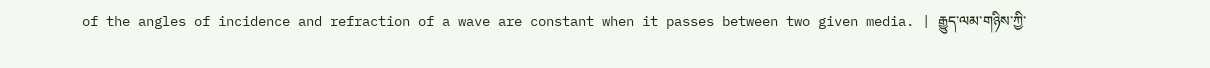of the angles of incidence and refraction of a wave are constant when it passes between two given media. | རྒྱུད་ལམ་གཉིས་ཀྱི་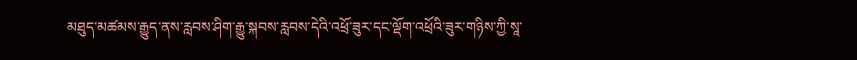མཐུད་མཚམས་རྒྱུད་ནས་རླབས་ཤིག་རྒྱུ་སྐབས་རླབས་དེའི་འཕྲོ་ཟུར་དང་ལྡོག་འཕྲོའི་ཟུར་གཉིས་ཀྱི་སཱ་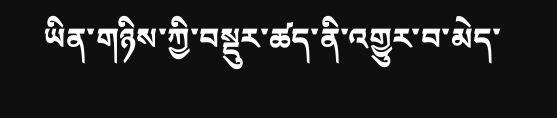ཡིན་གཉིས་ཀྱི་བསྡུར་ཚད་ནི་འགྱུར་བ་མེད་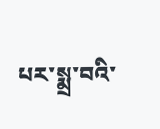པར་སྨྲ་བའི་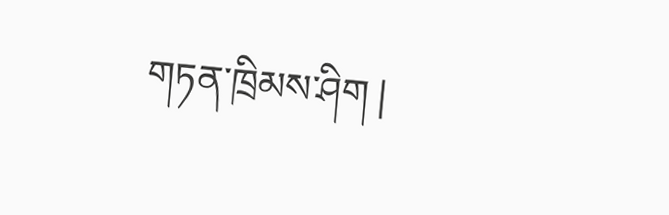གཏན་ཁྲིམས་ཤིག |